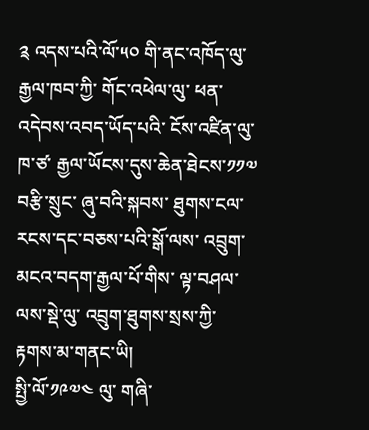༉ འདས་པའི་ལོ་༥༠ གི་ནང་འཁོད་ལུ་ རྒྱལ་ཁབ་ཀྱི་ གོང་འཕེལ་ལུ་ ཕན་འདེབས་འབད་ཡོད་པའི་ ངོས་འཛིན་ལུ་ ཁ་ཙ་ རྒྱལ་ཡོངས་དུས་ཆེན་ཐེངས་༡༡༧ བརྩི་སྲུང་ ཞུ་བའི་སྐབས་ ཐུགས་ངལ་རངས་དང་བཅས་པའི་སྒོ་ལས་ འབྲུག་མངའ་བདག་རྒྱལ་པོ་གིས་ ལྟ་བཤལ་ལས་སྡེ་ལུ་ འབྲུག་ཐུགས་སྲས་ཀྱི་ རྟགས་མ་གནང་ཡི།
སྤྱི་ལོ་༡༩༧༤ ལུ་ གཞི་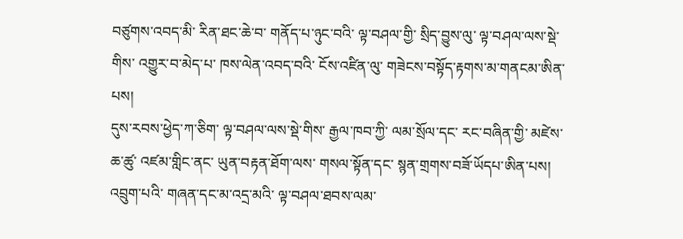བཙུགས་འབད་མི་ རིན་ཐང་ཆེ་བ་ གནོད་པ་ཉུང་བའི་ ལྟ་བཤལ་གྱི་ སྲིད་བྱུས་ལུ་ ལྟ་བཤལ་ལས་སྡེ་གིས་ འགྱུར་བ་མེད་པ་ ཁས་ལེན་འབད་བའི་ ངོས་འཛིན་ལུ་ གཟེངས་བསྟོད་རྟགས་མ་གནངམ་ཨིན་པས།
དུས་རབས་ཕྱེད་ཀ་ཅིག་ ལྟ་བཤལ་ལས་སྡེ་གིས་ རྒྱལ་ཁབ་ཀྱི་ ལམ་སྲོལ་དང་ རང་བཞིན་གྱི་ མཛེས་ཆ་ཚུ་ འཛམ་གླིང་ནང་ ཡུན་བརྟན་ཐོག་ལས་ གསལ་སྟོན་དང་ སྙན་གྲགས་བཟོ་ཡོདཔ་ཨིན་པས།
འབྲུག་པའི་ གཞན་དང་མ་འདྲ་མའི་ ལྟ་བཤལ་ཐབས་ལམ་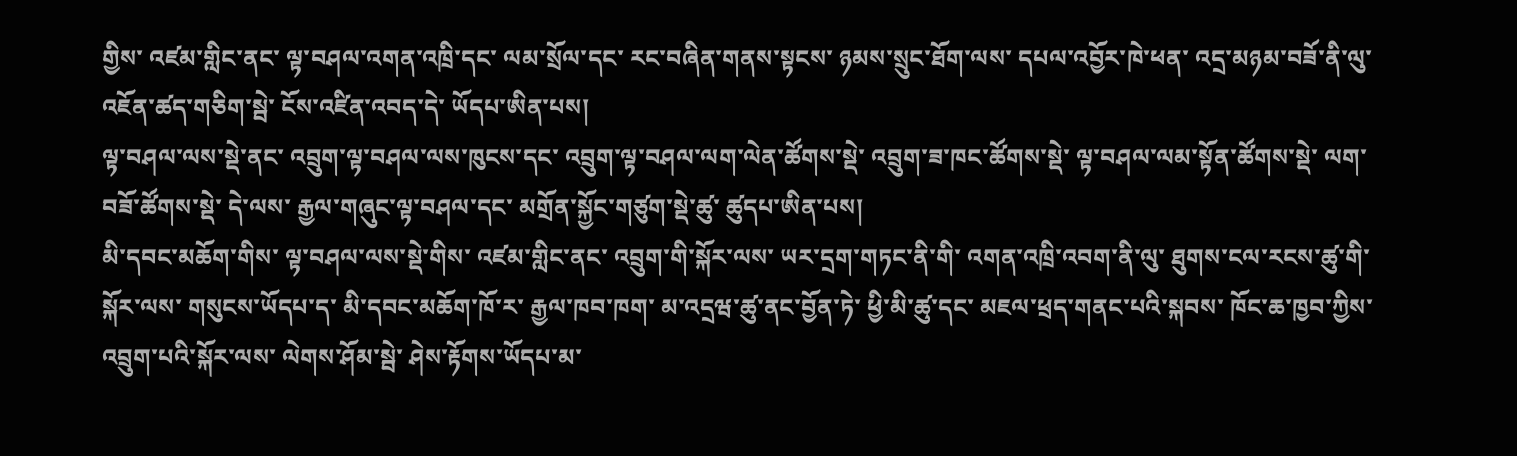གྱིས་ འཛམ་གླིང་ནང་ ལྟ་བཤལ་འགན་འཁྲི་དང་ ལམ་སྲོལ་དང་ རང་བཞིན་གནས་སྟངས་ ཉམས་སྲུང་ཐོག་ལས་ དཔལ་འབྱོར་ཁེ་ཕན་ འདྲ་མཉམ་བཟོ་ནི་ལུ་ འཇོན་ཚད་གཅིག་སྦེ་ ངོས་འཛིན་འབད་དེ་ ཡོདཔ་ཨིན་པས།
ལྟ་བཤལ་ལས་སྡེ་ནང་ འབྲུག་ལྟ་བཤལ་ལས་ཁུངས་དང་ འབྲུག་ལྟ་བཤལ་ལག་ལེན་ཚོགས་སྡེ་ འབྲུག་ཟ་ཁང་ཚོགས་སྡེ་ ལྟ་བཤལ་ལམ་སྟོན་ཚོགས་སྡེ་ ལག་བཟོ་ཚོགས་སྡེ་ དེ་ལས་ རྒྱལ་གཞུང་ལྟ་བཤལ་དང་ མགྲོན་སྐྱོང་གཙུག་སྡེ་ཚུ་ ཚུདཔ་ཨིན་པས།
མི་དབང་མཆོག་གིས་ ལྟ་བཤལ་ལས་སྡེ་གིས་ འཛམ་གླིང་ནང་ འབྲུག་གི་སྐོར་ལས་ ཡར་དྲག་གཏང་ནི་གི་ འགན་འཁྲི་འབག་ནི་ལུ་ ཐུགས་ངལ་རངས་ཚུ་གི་སྐོར་ལས་ གསུངས་ཡོདཔ་ད་ མི་དབང་མཆོག་ཁོ་ར་ རྒྱལ་ཁབ་ཁག་ མ་འདྲཝ་ཚུ་ནང་བྱོན་ཏེ་ ཕྱི་མི་ཚུ་དང་ མཇལ་ཕྲད་གནང་པའི་སྐབས་ ཁོང་ཆ་ཁྱབ་ཀྱིས་ འབྲུག་པའི་སྐོར་ལས་ ལེགས་ཤོམ་སྦེ་ ཤེས་རྟོགས་ཡོདཔ་མ་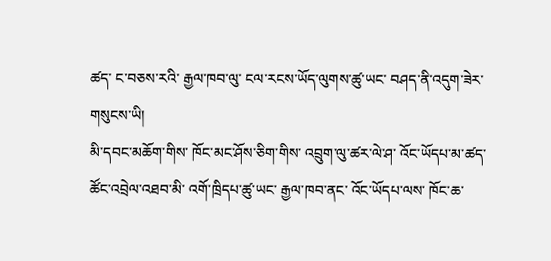ཚད་ ང་བཅས་རའི་ རྒྱལ་ཁབ་ལུ་ ངལ་རངས་ཡོད་ལུགས་ཚུ་ཡང་ བཤད་ནི་འདུག་ཟེར་ གསུངས་ཡི།
མི་དབང་མཆོག་གིས་ ཁོང་མང་ཤོས་ཅིག་གིས་ འབྲུག་ལུ་ཚར་ལེ་ཤ་ འོང་ཡོདཔ་མ་ཚད་ ཚོང་འབྲེལ་འཐབ་མི་ འགོ་ཁྲིདཔ་ཚུ་ཡང་ རྒྱལ་ཁབ་ནང་ འོང་ཡོདཔ་ལས་ ཁོང་ཆ་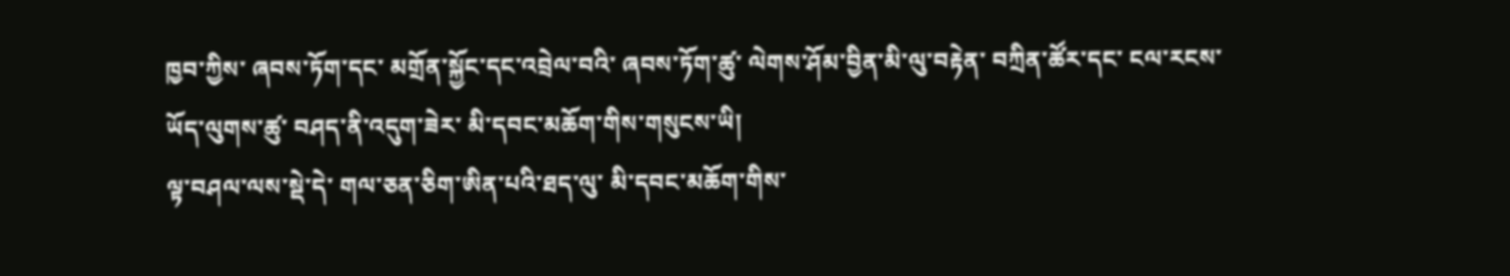ཁྱབ་ཀྱིས་ ཞབས་ཏོག་དང་ མགྲོན་སྐྱོང་དང་འབྲེལ་བའི་ ཞབས་ཏོག་ཚུ་ ལེགས་ཤོམ་བྱིན་མི་ལུ་བརྟེན་ བཀྲིན་ཚོར་དང་ ངལ་རངས་ཡོད་ལུགས་ཚུ་ བཤད་ནི་འདུག་ཟེར་ མི་དབང་མཆོག་གིས་གསུངས་ཡི།
ལྟ་བཤལ་ལས་སྡེ་དེ་ གལ་ཅན་ཅིག་ཨིན་པའི་ཐད་ལུ་ མི་དབང་མཆོག་གིས་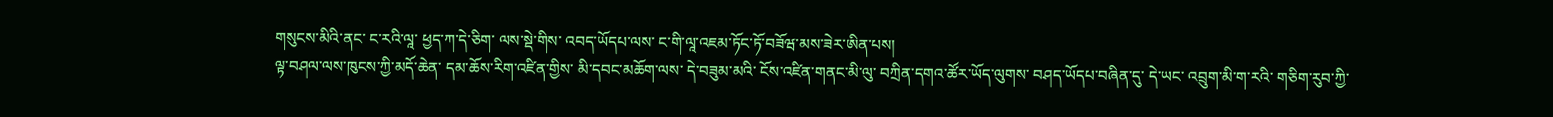གསུངས་མིའི་ནང་ ང་རའི་ལཱ་ ཕྱད་ཀ་དེ་ཅིག་ ལས་སྡེ་གིས་ འབད་ཡོདཔ་ལས་ ང་གི་ལཱ་འཇམ་ཏོང་ཏོ་བཟོཝ་མས་ཟེར་ཨིན་པས།
ལྟ་བཤལ་ལས་ཁུངས་ཀྱི་མདོ་ཆེན་ དམ་ཆོས་རིག་འཛིན་གྱིས་ མི་དབང་མཆོག་ལས་ དེ་བཟུམ་མའི་ ངོས་འཛིན་གནང་མི་ལུ་ བཀྲིན་དགའ་ཚོར་ཡོད་ལུགས་ བཤད་ཡོདཔ་བཞིན་དུ་ དེ་ཡང་ འབྲུག་མི་ག་རའི་ གཅིག་རུབ་ཀྱི་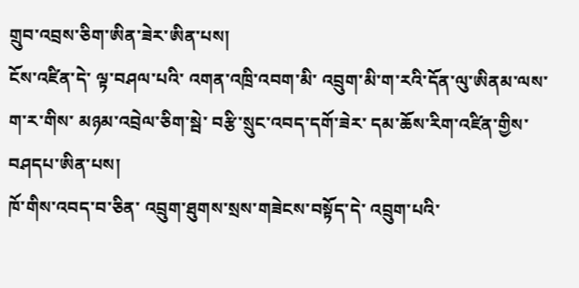གྲུབ་འབྲས་ཅིག་ཨིན་ཟེར་ཨིན་པས།
ངོས་འཛིན་དེ་ ལྟ་བཤལ་པའི་ འགན་འཁྲི་འབག་མི་ འབྲུག་མི་ག་རའི་དོན་ལུ་ཨིནམ་ལས་ ག་ར་གིས་ མཉམ་འབྲེལ་ཅིག་སྦེ་ བརྩི་སྲུང་འབད་དགོ་ཟེར་ དམ་ཆོས་རིག་འཛིན་གྱིས་ བཤདཔ་ཨིན་པས།
ཁོ་གིས་འབད་བ་ཅིན་ འབྲུག་ཐུགས་སྲས་གཟེངས་བསྟོད་དེ་ འབྲུག་པའི་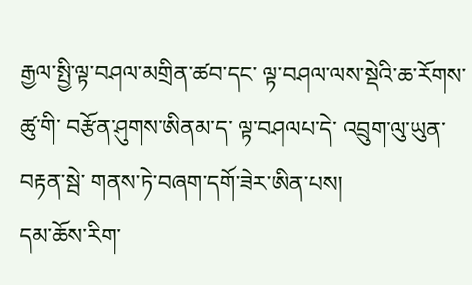རྒྱལ་སྤྱི་ལྟ་བཤལ་མགྲིན་ཚབ་དང་ ལྟ་བཤལ་ལས་སྡེའི་ཆ་རོགས་ཚུ་གི་ བརྩོན་ཤུགས་ཨིནམ་ད་ ལྟ་བཤལཔ་དེ་ འབྲུག་ལུ་ཡུན་བརྟན་སྦེ་ གནས་ཏེ་བཞག་དགོ་ཟེར་ཨིན་པས།
དམ་ཆོས་རིག་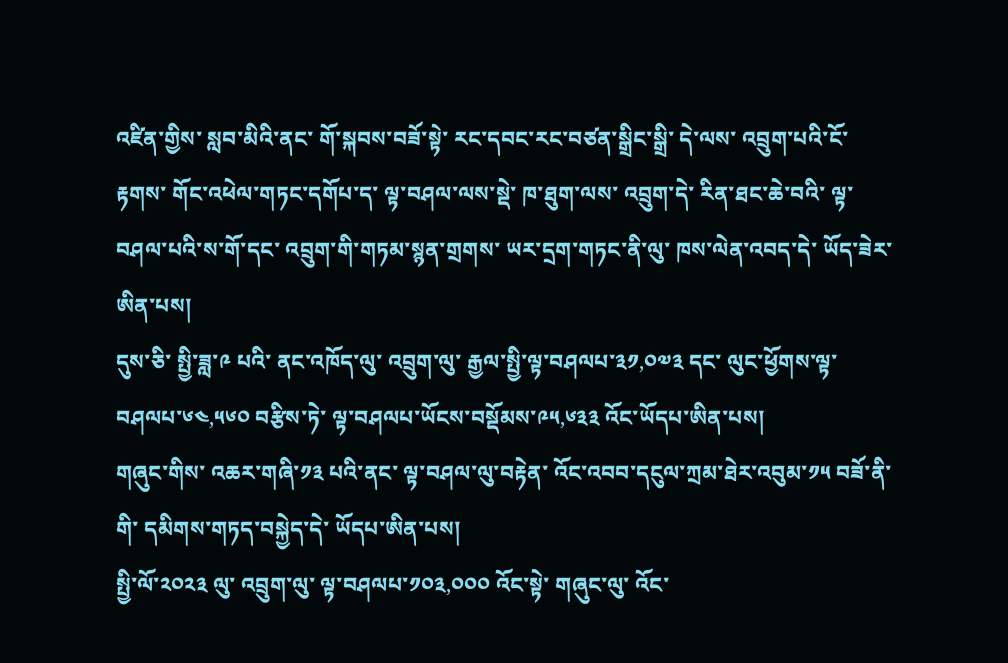འཛིན་གྱིས་ སླབ་མིའི་ནང་ གོ་སྐབས་བཟོ་སྟེ་ རང་དབང་རང་བཙན་སྒྲིང་སྒྲི་ དེ་ལས་ འབྲུག་པའི་ངོ་རྟགས་ གོང་འཕེལ་གཏང་དགོཔ་ད་ ལྟ་བཤལ་ལས་སྡེ་ ཁ་ཐུག་ལས་ འབྲུག་དེ་ རིན་ཐང་ཆེ་བའི་ ལྟ་བཤལ་པའི་ས་གོ་དང་ འབྲུག་གི་གཏམ་སྙན་གྲགས་ ཡར་དྲག་གཏང་ནི་ལུ་ ཁས་ལེན་འབད་དེ་ ཡོད་ཟེར་ཨིན་པས།
དུས་ཅི་ སྤྱི་ཟླ་༩ པའི་ ནང་འཁོད་ལུ་ འབྲུག་ལུ་ རྒྱལ་སྤྱི་ལྟ་བཤལཔ་༣༡,༠༧༣ དང་ ལུང་ཕྱོགས་ལྟ་བཤལཔ་༦༤,༥༦༠ བརྩིས་ཏེ་ ལྟ་བཤལཔ་ཡོངས་བསྡོམས་༩༥,༦༣༣ འོང་ཡོདཔ་ཨིན་པས།
གཞུང་གིས་ འཆར་གཞི་༡༣ པའི་ནང་ ལྟ་བཤལ་ལུ་བརྟེན་ འོང་འབབ་དངུལ་ཀྲམ་ཐེར་འབུམ་༡༥ བཟོ་ནི་གི་ དམིགས་གཏད་བསྐྱེད་དེ་ ཡོདཔ་ཨིན་པས།
སྤྱི་ལོ་༢༠༢༣ ལུ་ འབྲུག་ལུ་ ལྟ་བཤལཔ་༡༠༣,༠༠༠ འོང་སྟེ་ གཞུང་ལུ་ འོང་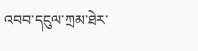འབབ་དངུལ་ཀྲམ་ཐེར་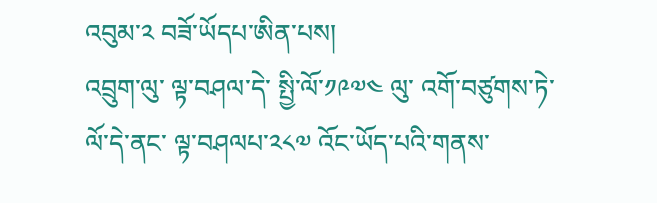འབུམ་༢ བཟོ་ཡོདཔ་ཨིན་པས།
འབྲུག་ལུ་ ལྟ་བཤལ་དེ་ སྤྱི་ལོ་༡༩༧༤ ལུ་ འགོ་བཙུགས་ཏེ་ ལོ་དེ་ནང་ ལྟ་བཤལཔ་༢༨༧ འོང་ཡོད་པའི་གནས་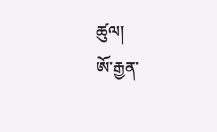ཚུལ།
ཨོ་རྒྱན་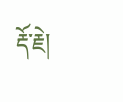རྡོ་རྗེ།